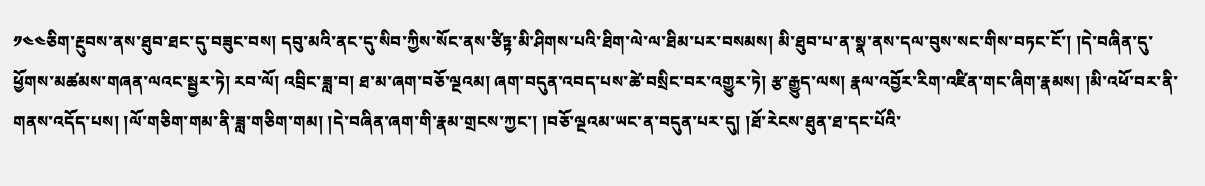༡༤༤ཅིག་རྔུབས་ནས་ཐུབ་ཐང་དུ་བཟུང་བས། དབུ་མའི་ནང་དུ་སིབ་ཀྱིས་སོང་ནས་ཙིཏྟ་མི་ཤིགས་པའི་ཐིག་ལེ་ལ་ཐིམ་པར་བསམས། མི་ཐུབ་པ་ན་སྣ་ནས་དལ་བུས་སང་གིས་བཏང་ངོ་། །དེ་བཞིན་དུ་ཕྱོགས་མཚམས་གཞན་ལའང་སྦྱར་ཏེ། རབ་ལོ། འབྲིང་ཟླ་བ། ཐ་མ་ཞག་བཅོ་ལྔའམ། ཞག་བདུན་འབད་པས་ཚེ་བསྲིང་བར་འགྱུར་ཏེ། རྩ་རྒྱུད་ལས། རྣལ་འབྱོར་རིག་འཛིན་གང་ཞིག་རྣམས། །མི་འཕོ་བར་ནི་གནས་འདོད་པས། །ལོ་གཅིག་གམ་ནི་ཟླ་གཅིག་གམ། །དེ་བཞིན་ཞག་གི་རྣམ་གྲངས་ཀྱང་། །བཅོ་ལྔའམ་ཡང་ན་བདུན་པར་དུ། །ཐོ་རེངས་ཐུན་ཐ་དང་པོའི་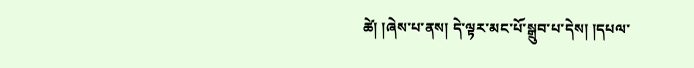ཚེ། །ཞེས་པ་ནས། དེ་ལྟར་མང་པོ་སྒྲུབ་པ་དེས། །དཔལ་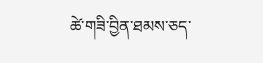ཚེ་གཟི་བྱིན་ཐམས་ཅད་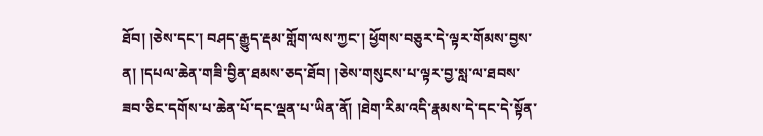ཐོབ། །ཅེས་དང་། བཤད་རྒྱུད་རྡམ་གློག་ལས་ཀྱང་། ཕྱོགས་བཅུར་དེ་ལྟར་གོམས་བྱས་ན། །དཔལ་ཆེན་གཟི་བྱིན་ཐམས་ཅད་ཐོབ། །ཅེས་གསུངས་པ་ལྟར་བྱ་སླ་ལ་ཐབས་ཟབ་ཅིང་དགོས་པ་ཆེན་པོ་དང་ལྡན་པ་ཡིན་ནོ། །ཐེག་རིམ་འདི་རྣམས་དེ་དང་དེ་སྟོན་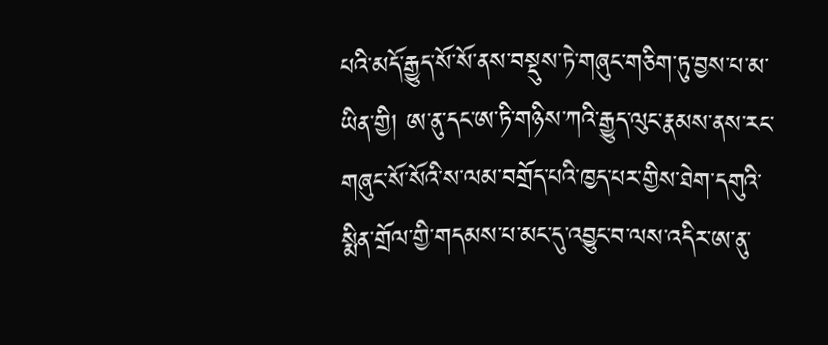པའི་མདོ་རྒྱུད་སོ་སོ་ནས་བསྡུས་ཏེ་གཞུང་གཅིག་ཏུ་བྱས་པ་མ་ཡིན་གྱི། ཨ་ནུ་དང་ཨ་ཏི་གཉིས་ཀའི་རྒྱུད་ལུང་རྣམས་ནས་རང་གཞུང་སོ་སོའི་ས་ལམ་བགྲོད་པའི་ཁྱད་པར་གྱིས་ཐེག་དགུའི་སྨིན་གྲོལ་གྱི་གདམས་པ་མང་དུ་འབྱུང་བ་ལས་འདིར་ཨ་ནུ་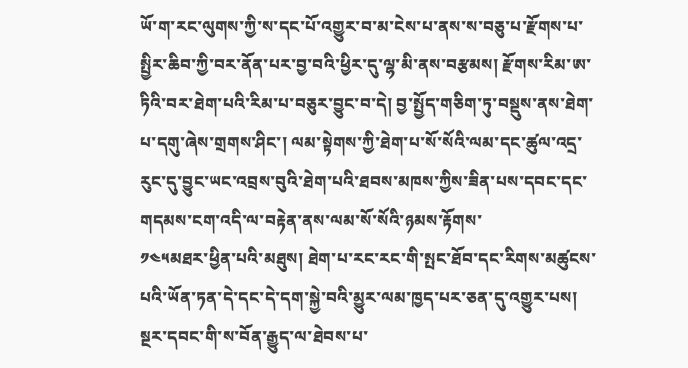ཡོ་ག་རང་ལུགས་ཀྱི་ས་དང་པོ་འགྱུར་བ་མ་ངེས་པ་ནས་ས་བཅུ་པ་རྫོགས་པ་སྤྱིར་ཆིབ་ཀྱི་བར་ནོན་པར་བྱ་བའི་ཕྱིར་དུ་ལྷ་མི་ནས་བརྩམས། རྫོགས་རིམ་ཨ་ཏིའི་བར་ཐེག་པའི་རིམ་པ་བཅུར་བྱུང་བ་དེ། བྱ་སྤྱོད་གཅིག་ཏུ་བསྡུས་ནས་ཐེག་པ་དགུ་ཞེས་གྲགས་ཤིང་། ལམ་སྟེགས་ཀྱི་ཐེག་པ་སོ་སོའི་ལམ་དང་ཚུལ་འདྲ་རུང་དུ་བྱུང་ཡང་འབྲས་བུའི་ཐེག་པའི་ཐབས་མཁས་ཀྱིས་ཟིན་པས་དབང་དང་གདམས་ངག་འདི་ལ་བརྟེན་ནས་ལམ་སོ་སོའི་ཉམས་རྟོགས་
༡༤༥མཐར་ཕྱིན་པའི་མཐུས། ཐེག་པ་རང་རང་གི་སྤང་ཐོབ་དང་རིགས་མཚུངས་པའི་ཡོན་ཏན་དེ་དང་དེ་དག་སྐྱེ་བའི་མྱུར་ལམ་ཁྱད་པར་ཅན་དུ་འགྱུར་པས། སྔར་དབང་གི་ས་བོན་རྒྱུད་ལ་ཐེབས་པ་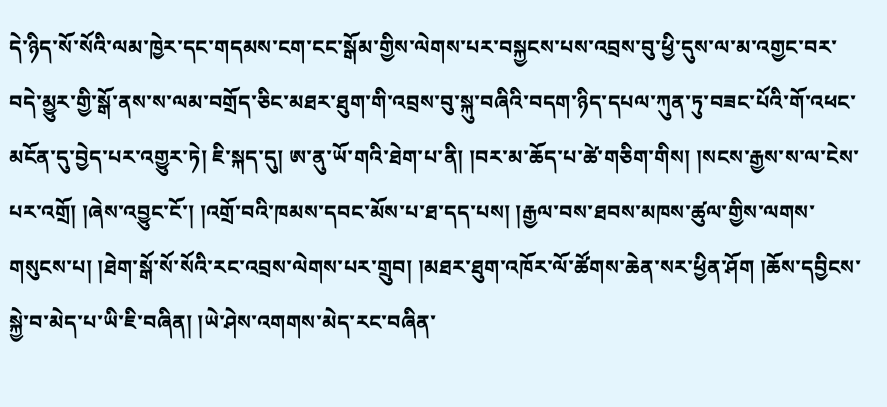དེ་ཉིད་སོ་སོའི་ལམ་ཁྱེར་དང་གདམས་ངག་ངང་སྒོམ་གྱིས་ལེགས་པར་བསྐྱངས་པས་འབྲས་བུ་ཕྱི་དུས་ལ་མ་འགྱང་བར་བདེ་མྱུར་གྱི་སྒོ་ནས་ས་ལམ་བགྲོད་ཅིང་མཐར་ཐུག་གི་འབྲས་བུ་སྐུ་བཞིའི་བདག་ཉིད་དཔལ་ཀུན་ཏུ་བཟང་པོའི་གོ་འཕང་མངོན་དུ་བྱེད་པར་འགྱུར་ཏེ། ཇི་སྐད་དུ། ཨ་ནུ་ཡོ་གའི་ཐེག་པ་ནི། །བར་མ་ཆོད་པ་ཚེ་གཅིག་གིས། །སངས་རྒྱས་ས་ལ་ངེས་པར་འགྲོ། །ཞེས་འབྱུང་ངོ་། །འགྲོ་བའི་ཁམས་དབང་མོས་པ་ཐ་དད་པས། །རྒྱལ་བས་ཐབས་མཁས་ཚུལ་གྱིས་ལགས་གསུངས་པ། །ཐེག་སྒོ་སོ་སོའི་རང་འབྲས་ལེགས་པར་གྲུབ། །མཐར་ཐུག་འཁོར་ལོ་ཚོགས་ཆེན་སར་ཕྱིན་ཤོག །ཆོས་དབྱིངས་སྐྱེ་བ་མེད་པ་ཡི་ཇི་བཞིན། །ཡེ་ཤེས་འགགས་མེད་རང་བཞིན་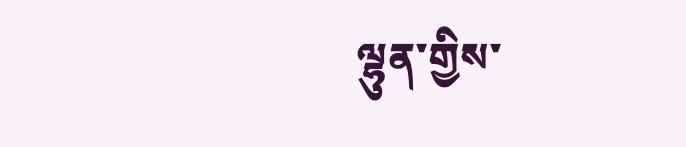ལྷུན་གྱིས་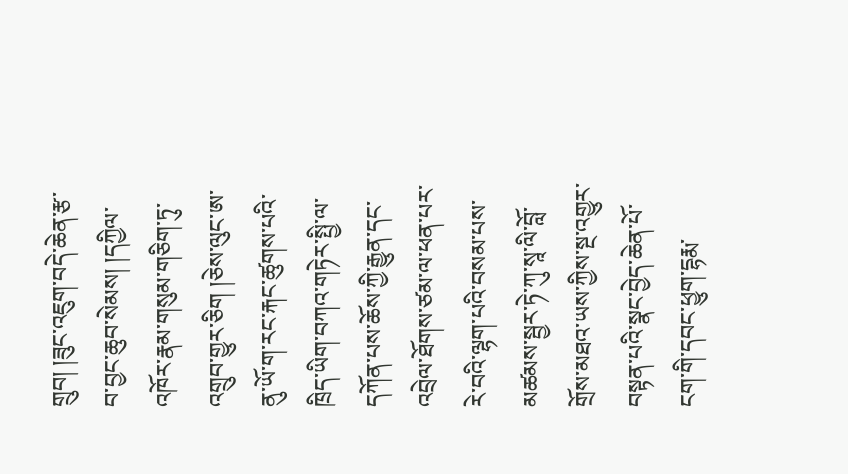གྲུབ། །ཟུང་འཇུག་བདེ་ཆེན་རྩ་བ་བྱང་ཆུབ་སེམས། །དཀྱིལ་འཁོར་རྣམ་གསུམ་གཅིག་ཏུ་འགྲུབ་གྱུར་ཅིག །ཅེས་ལུང་ཨ་ནུ་ཡོ་ག་རང་རྐང་ཚུགས་པའི་ཁྲིད་ཡིག་བཀའ་གཏེར་སྤྱི་ལ་དཀོན་པས་ཆོས་ཀྱི་རྒྱུན་དང་འབྲེལ་ཐོགས་ཙམ་ལ་ཕན་པར་རེ་བའི་ལྷག་པའི་བསམ་པས་མཚམས་སྦྱར་ཏེ་ཀུ་སཱ་ལི་བློ་གྲོས་མཐའ་ཡས་ཀྱིས་སྔ་འགྱུར་བསྟན་པའི་སྣང་བྱེད་ཆེན་པོ་ངག་གི་དབང་ཕྱུག་དྷརྨ་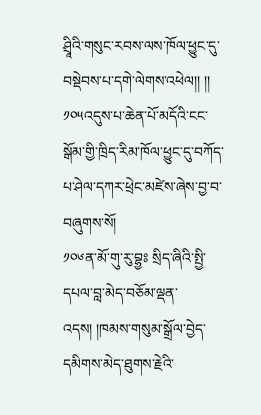ཤྲཱིའི་གསུང་རབས་ལས་ཁོལ་ཕྱུང་དུ་བསྡེབས་པ་དགེ་ལེགས་འཕེལ།། །།
༡༠༥འདུས་པ་ཆེན་པོ་མདོའི་ངང་སྒོམ་གྱི་ཁྲིད་རིམ་ཁོལ་ཕྱུང་དུ་བཀོད་པ་ཤེལ་དཀར་ཕྲེང་མཛེས་ཞེས་བྱ་བ་བཞུགས་སོ།
༡༠༦ན་མོ་གུ་རུ་བྷྱཿ སྲིད་ཞིའི་སྤྱི་དཔལ་བླ་མེད་བཅོམ་ལྡན་འདས། །ཁམས་གསུམ་སྒྲོལ་བྱེད་དམིགས་མེད་ཐུགས་རྗེའི་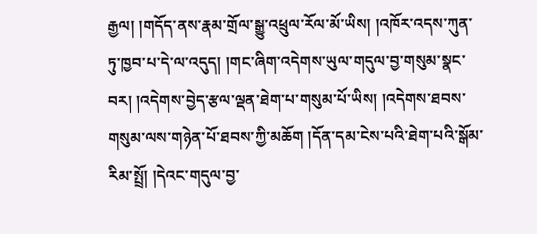རྒྱལ། །གདོད་ནས་རྣམ་གྲོལ་སྒྱུ་འཕྲུལ་རོལ་མོ་ཡིས། །འཁོར་འདས་ཀུན་ཏུ་ཁྱབ་པ་དེ་ལ་འདུད། །གང་ཞིག་འདེགས་ཡུལ་གདུལ་བྱ་གསུམ་སྣང་བར། །འདེགས་བྱེད་རྩལ་ལྡན་ཐེག་པ་གསུམ་པོ་ཡིས། །འདེགས་ཐབས་གསུམ་ལས་གཉེན་པོ་ཐབས་ཀྱི་མཆོག །དོན་དམ་ངེས་པའི་ཐེག་པའི་སྒོམ་རིམ་སྤྲོ། །དེའང་གདུལ་བྱ་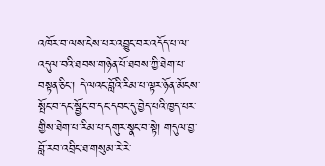འཁོར་བ་ལས་ངེས་པར་འབྱུང་བར་འདོད་པ་ལ་འདུལ་བའི་ཐབས་གཉེན་པོ་ཐབས་ཀྱི་ཐེག་པ་བསྟན་ཅིང་། དེ་ལའང་བློའི་རིམ་པ་ལྟར་ཉོན་མོངས་སྤོང་བ་དང་སྦྱོང་བ་དང་དབང་དུ་བྱེད་པའི་ཁྱད་པར་གྱིས་ཐེག་པ་རིམ་པ་དགུར་སྣང་བ་སྟེ། གདུལ་བྱ་བློ་རབ་འབྲིང་ཐ་གསུམ་རེ་རེ་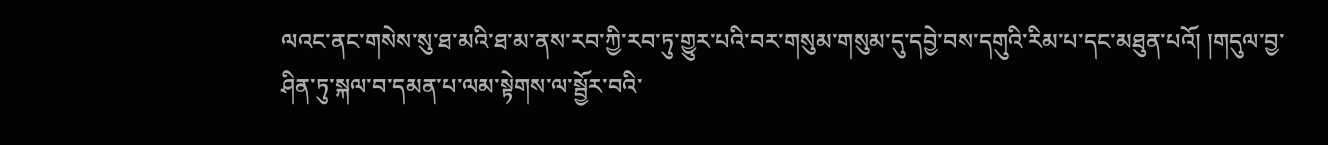ལའང་ནང་གསེས་སུ་ཐ་མའི་ཐ་མ་ནས་རབ་ཀྱི་རབ་ཏུ་གྱུར་པའི་བར་གསུམ་གསུམ་དུ་དབྱེ་བས་དགུའི་རིམ་པ་དང་མཐུན་པའོ། །གདུལ་བྱ་ཤིན་ཏུ་སྐལ་བ་དམན་པ་ལམ་སྟེགས་ལ་སྦྱོར་བའི་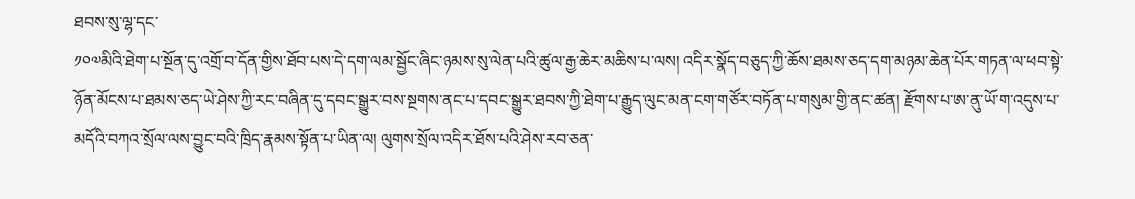ཐབས་སུ་ལྷ་དང་
༡༠༧མིའི་ཐེག་པ་སྔོན་དུ་འགྲོ་བ་དོན་གྱིས་ཐོབ་པས་དེ་དག་ལམ་སྦྱོང་ཞིང་ཉམས་སུ་ལེན་པའི་ཚུལ་རྒྱ་ཆེར་མཆིས་པ་ལས། འདིར་སྣོད་བཅུད་ཀྱི་ཆོས་ཐམས་ཅད་དག་མཉམ་ཆེན་པོར་གཏན་ལ་ཕབ་སྟེ་ཉོན་མོངས་པ་ཐམས་ཅད་ཡེ་ཤེས་ཀྱི་རང་བཞིན་དུ་དབང་སྒྱུར་བས་སྔགས་ནང་པ་དབང་སྒྱུར་ཐབས་ཀྱི་ཐེག་པ་རྒྱུད་ལུང་མན་ངག་གཙོར་བཏོན་པ་གསུམ་གྱི་ནང་ཚན། རྫོགས་པ་ཨ་ནུ་ཡོ་ག་འདུས་པ་མདོའི་བཀའ་སྲོལ་ལས་བྱུང་བའི་ཁྲིད་རྣམས་སྟོན་པ་ཡིན་ལ། ལུགས་སྲོལ་འདིར་ཐོས་པའི་ཤེས་རབ་ཅན་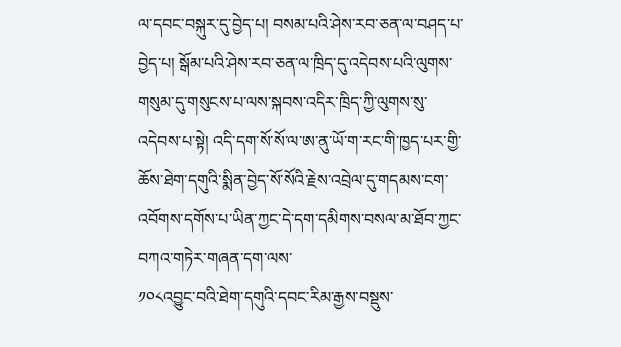ལ་དབང་བསྐུར་དུ་བྱེད་པ། བསམ་པའི་ཤེས་རབ་ཅན་ལ་བཤད་པ་བྱེད་པ། སྒོམ་པའི་ཤེས་རབ་ཅན་ལ་ཁྲིད་དུ་འདེབས་པའི་ལུགས་གསུམ་དུ་གསུངས་པ་ལས་སྐབས་འདིར་ཁྲིད་ཀྱི་ལུགས་སུ་འདེབས་པ་སྟེ། འདི་དག་སོ་སོ་ལ་ཨ་ནུ་ཡོ་ག་རང་གི་ཁྱད་པར་གྱི་ཆོས་ཐེག་དགུའི་སྨིན་བྱེད་སོ་སོའི་རྗེས་འབྲེལ་དུ་གདམས་ངག་འབོགས་དགོས་པ་ཡིན་ཀྱང་དེ་དག་དམིགས་བསལ་མ་ཐོབ་ཀྱང་བཀའ་གཏེར་གཞན་དག་ལས་
༡༠༨འབྱུང་བའི་ཐེག་དགུའི་དབང་རིམ་རྒྱས་བསྡུས་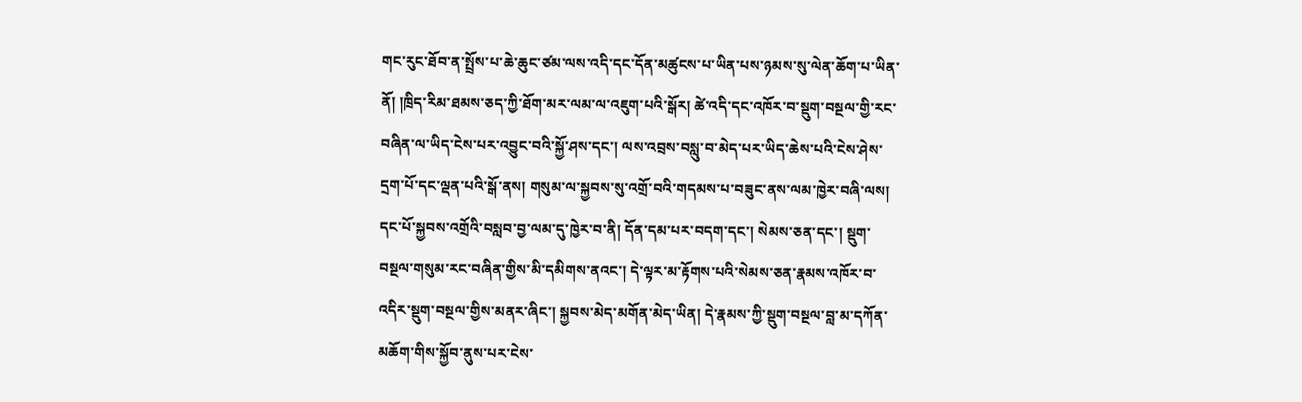གང་རུང་ཐོབ་ན་སྤྲོས་པ་ཆེ་ཆུང་ཙམ་ལས་འདི་དང་དོན་མཚུངས་པ་ཡིན་པས་ཉམས་སུ་ལེན་ཆོག་པ་ཡིན་ནོ། །ཁྲིད་རིམ་ཐམས་ཅད་ཀྱི་ཐོག་མར་ལམ་ལ་འཇུག་པའི་སྒོར། ཚེ་འདི་དང་འཁོར་བ་སྡུག་བསྔལ་གྱི་རང་བཞིན་ལ་ཡིད་ངེས་པར་འབྱུང་བའི་སྐྱོ་ཤས་དང་། ལས་འབྲས་བསླུ་བ་མེད་པར་ཡིད་ཆེས་པའི་ངེས་ཤེས་དྲག་པོ་དང་ལྡན་པའི་སྒོ་ནས། གསུམ་ལ་སྐྱབས་སུ་འགྲོ་བའི་གདམས་པ་བཟུང་ནས་ལམ་ཁྱེར་བཞི་ལས། དང་པོ་སྐྱབས་འགྲོའི་བསླབ་བྱ་ལམ་དུ་ཁྱེར་བ་ནི། དོན་དམ་པར་བདག་དང་། སེམས་ཅན་དང་། སྡུག་བསྔལ་གསུམ་རང་བཞིན་གྱིས་མི་དམིགས་ནའང་། དེ་ལྟར་མ་རྟོགས་པའི་སེམས་ཅན་རྣམས་འཁོར་བ་འདིར་སྡུག་བསྔལ་གྱིས་མནར་ཞིང་། སྐྱབས་མེད་མགོན་མེད་ཡིན། དེ་རྣམས་ཀྱི་སྡུག་བསྔལ་བླ་མ་དཀོན་མཆོག་གིས་སྐྱོབ་ནུས་པར་ངེས་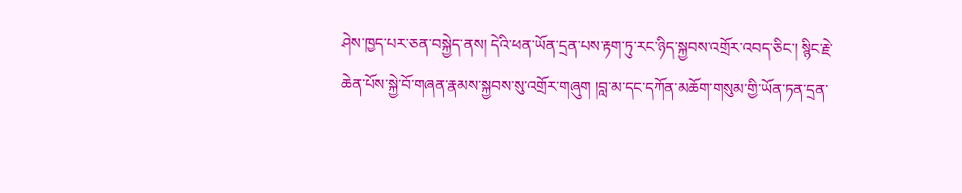ཤེས་ཁྱད་པར་ཅན་བསྐྱེད་ནས། དེའི་ཕན་ཡོན་དྲན་པས་རྟག་ཏུ་རང་ཉིད་སྐྱབས་འགྲོར་འབད་ཅིང་། སྙིང་རྗེ་ཆེན་པོས་སྐྱེ་བོ་གཞན་རྣམས་སྐྱབས་སུ་འགྲོར་གཞུག །བླ་མ་དང་དཀོན་མཆོག་གསུམ་གྱི་ཡོན་ཏན་དྲན་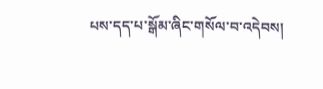པས་དད་པ་སྒོམ་ཞིང་གསོལ་བ་འདེབས།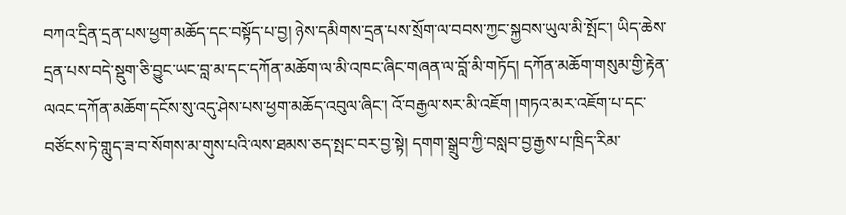བཀའ་དྲིན་དྲན་པས་ཕྱག་མཆོད་དང་བསྟོད་པ་བྱ། ཉེས་དམིགས་དྲན་པས་སྲོག་ལ་བབས་ཀྱང་སྐྱབས་ཡུལ་མི་སྤོང་། ཡིད་ཆེས་དྲན་པས་བདེ་སྡུག་ཅི་བྱུང་ཡང་བླ་མ་དང་དཀོན་མཆོག་ལ་མི་འཁང་ཞིང་གཞན་ལ་བློ་མི་གཏོད། དཀོན་མཆོག་གསུམ་གྱི་རྟེན་ལའང་དཀོན་མཆོག་དངོས་སུ་འདུ་ཤེས་པས་ཕྱག་མཆོད་འབུལ་ཞིང་། འོ་བརྒྱལ་སར་མི་འཇོག །གཏའ་མར་འཇོག་པ་དང་བཙོངས་ཏེ་གླུད་ཟ་བ་སོགས་མ་གུས་པའི་ལས་ཐམས་ཅད་སྤང་བར་བྱ་སྟེ། དགག་སྒྲུབ་ཀྱི་བསླབ་བྱ་རྒྱས་པ་ཁྲིད་རིམ་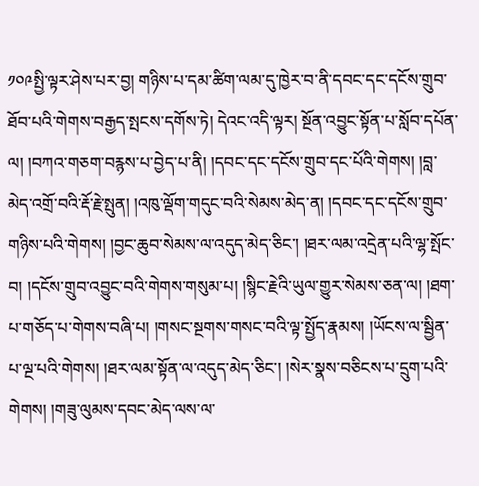༡༠༩སྤྱི་ལྟར་ཤེས་པར་བྱ། གཉིས་པ་དམ་ཚིག་ལམ་དུ་ཁྱེར་བ་ནི་དབང་དང་དངོས་གྲུབ་ཐོབ་པའི་གེགས་བརྒྱད་སྤངས་དགོས་ཏེ། དེའང་འདི་ལྟར། སྔོན་འབྱུང་སྟོན་པ་སློབ་དཔོན་ལ། །བཀའ་གཅག་བརྙས་པ་བྱེད་པ་ནི། །དབང་དང་དངོས་གྲུབ་དང་པོའི་གེགས། །བླ་མེད་འགྲོ་བའི་རྡོ་རྗེ་སྤུན། །འཁུ་ལྡོག་གདུང་བའི་སེམས་མེད་ན། །དབང་དང་དངོས་གྲུབ་གཉིས་པའི་གེགས། །བྱང་ཆུབ་སེམས་ལ་འདུད་མེད་ཅིང་། །ཐར་ལམ་འདྲེན་པའི་ལྷ་སྤོང་བ། །དངོས་གྲུབ་འབྱུང་བའི་གེགས་གསུམ་པ། །སྙིང་རྗེའི་ཡུལ་གྱུར་སེམས་ཅན་ལ། །ཐག་པ་གཅོད་པ་གེགས་བཞི་པ། །གསང་སྔགས་གསང་བའི་ལྟ་སྤྱོད་རྣམས། །ཡོངས་ལ་སྦྱིན་པ་ལྔ་པའི་གེགས། །ཐར་ལམ་སྟོན་ལ་འདུད་མེད་ཅིང་། །སེར་སྣས་བཅིངས་པ་དྲུག་པའི་གེགས། །གཟུ་ལུམས་དབང་མེད་ལས་ལ་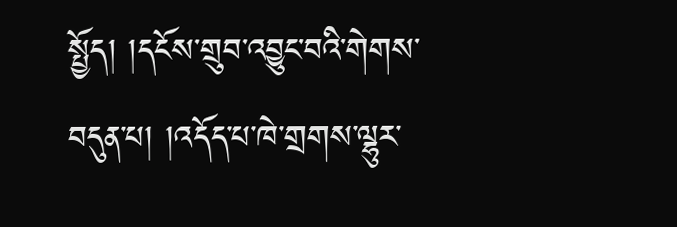སྤྱོད། །དངོས་གྲུབ་འབྱུང་བའི་གེགས་བདུན་པ། །འདོད་པ་ཁེ་གྲགས་ལྷུར་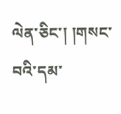ལེན་ཅིང་། །གསང་བའི་དམ་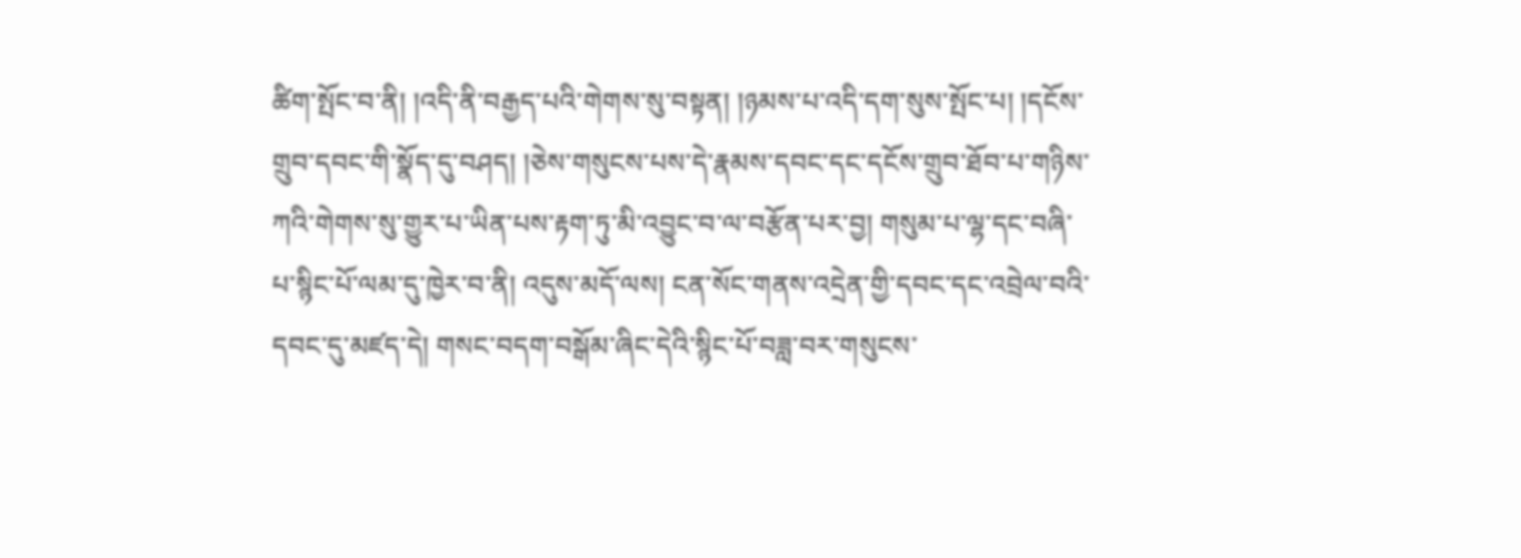ཚིག་སྤོང་བ་ནི། །འདི་ནི་བརྒྱད་པའི་གེགས་སུ་བསྟན། །ཉམས་པ་འདི་དག་སུས་སྤོང་པ། །དངོས་གྲུབ་དབང་གི་སྣོད་དུ་བཤད། །ཅེས་གསུངས་པས་དེ་རྣམས་དབང་དང་དངོས་གྲུབ་ཐོབ་པ་གཉིས་ཀའི་གེགས་སུ་གྱུར་པ་ཡིན་པས་རྟག་ཏུ་མི་འབྱུང་བ་ལ་བརྩོན་པར་བྱ། གསུམ་པ་ལྷ་དང་བཞི་པ་སྙིང་པོ་ལམ་དུ་ཁྱེར་བ་ནི། འདུས་མདོ་ལས། ངན་སོང་གནས་འདྲེན་གྱི་དབང་དང་འབྲེལ་བའི་དབང་དུ་མཛད་དེ། གསང་བདག་བསྒོམ་ཞིང་དེའི་སྙིང་པོ་བཟླ་བར་གསུངས་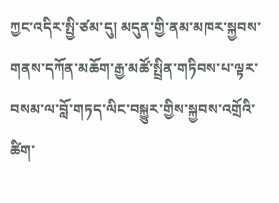ཀྱང་འདིར་སྤྱི་ཙམ་དུ། མདུན་གྱི་ནམ་མཁར་སྐྱབས་གནས་དཀོན་མཆོག་རྒྱ་མཚོ་སྤྲིན་གཏིབས་པ་ལྟར་བསམ་ལ་བློ་གཏད་ལིང་བསྐྱུར་གྱིས་སྐྱབས་འགྲོའི་ཚིག་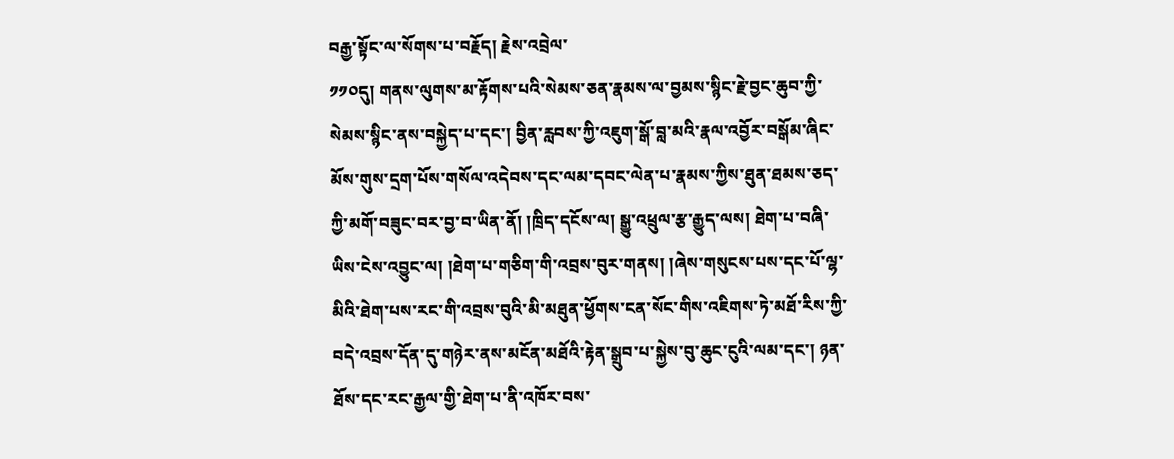བརྒྱ་སྟོང་ལ་སོགས་པ་བརྗོད། རྗེས་འབྲེལ་
༡༡༠དུ། གནས་ལུགས་མ་རྟོགས་པའི་སེམས་ཅན་རྣམས་ལ་བྱམས་སྙིང་རྗེ་བྱང་ཆུབ་ཀྱི་སེམས་སྙིང་ནས་བསྐྱེད་པ་དང་། བྱིན་རླབས་ཀྱི་འཇུག་སྒོ་བླ་མའི་རྣལ་འབྱོར་བསྒོམ་ཞིང་མོས་གུས་དྲག་པོས་གསོལ་འདེབས་དང་ལམ་དབང་ལེན་པ་རྣམས་ཀྱིས་ཐུན་ཐམས་ཅད་ཀྱི་མགོ་བཟུང་བར་བྱ་བ་ཡིན་ནོ། །ཁྲིད་དངོས་ལ། སྒྱུ་འཕྲུལ་རྩ་རྒྱུད་ལས། ཐེག་པ་བཞི་ཡིས་ངེས་འབྱུང་ལ། །ཐེག་པ་གཅིག་གི་འབྲས་བུར་གནས། །ཞེས་གསུངས་པས་དང་པོ་ལྷ་མིའི་ཐེག་པས་རང་གི་འབྲས་བུའི་མི་མཐུན་ཕྱོགས་ངན་སོང་གིས་འཇིགས་ཏེ་མཐོ་རིས་ཀྱི་བདེ་འབྲས་དོན་དུ་གཉེར་ནས་མངོན་མཐོའི་རྟེན་སྒྲུབ་པ་སྐྱེས་བུ་ཆུང་ངུའི་ལམ་དང་། ཉན་ཐོས་དང་རང་རྒྱལ་གྱི་ཐེག་པ་ནི་འཁོར་བས་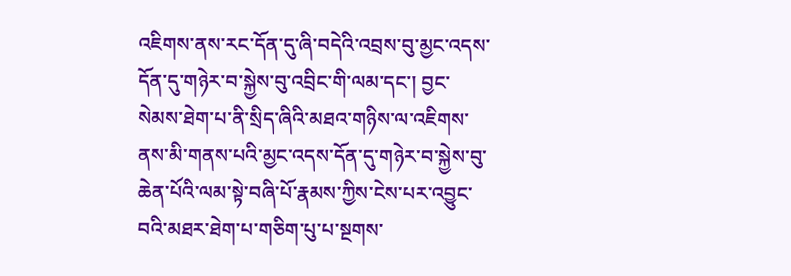འཇིགས་ནས་རང་དོན་དུ་ཞི་བདེའི་འབྲས་བུ་མྱང་འདས་དོན་དུ་གཉེར་བ་སྐྱེས་བུ་འབྲིང་གི་ལམ་དང་། བྱང་སེམས་ཐེག་པ་ནི་སྲིད་ཞིའི་མཐའ་གཉིས་ལ་འཇིགས་ནས་མི་གནས་པའི་མྱང་འདས་དོན་དུ་གཉེར་བ་སྐྱེས་བུ་ཆེན་པོའི་ལམ་སྟེ་བཞི་པོ་རྣམས་ཀྱིས་ངེས་པར་འབྱུང་བའི་མཐར་ཐེག་པ་གཅིག་པུ་པ་སྔགས་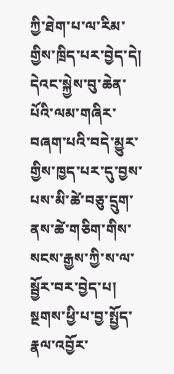ཀྱི་ཐེག་པ་ལ་རིམ་གྱིས་ཁྲིད་པར་བྱེད་དེ། དེའང་སྐྱེས་བུ་ཆེན་པོའི་ལམ་གཞིར་བཞག་པའི་བདེ་མྱུར་གྱིས་ཁྱད་པར་དུ་བྱས་པས་མི་ཚེ་བཅུ་དྲུག་ནས་ཚེ་གཅིག་གིས་སངས་རྒྱས་ཀྱི་ས་ལ་སྦྱོར་བར་བྱེད་པ། སྔགས་ཕྱི་པ་བྱ་སྤྱོད་རྣལ་འབྱོར་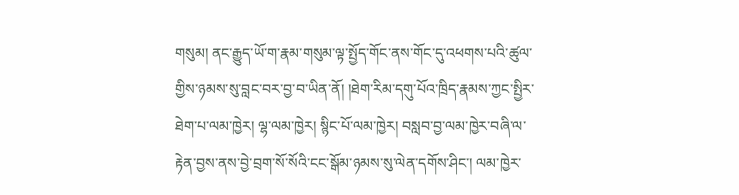གསུམ། ནང་རྒྱུད་ཡོ་ག་རྣམ་གསུམ་ལྟ་སྤྱོད་གོང་ནས་གོང་དུ་འཕགས་པའི་ཚུལ་གྱིས་ཉམས་སུ་བླང་བར་བྱ་བ་ཡིན་ནོ། །ཐེག་རིམ་དགུ་པོའ་ཁྲིད་རྣམས་ཀྱང་སྤྱིར་ཐེག་པ་ལམ་ཁྱེར། ལྷ་ལམ་ཁྱེར། སྙིང་པོ་ལམ་ཁྱེར། བསླབ་བྱ་ལམ་ཁྱེར་བཞི་ལ་རྟེན་བྱས་ནས་བྱེ་བྲག་སོ་སོའི་ངང་སྒོམ་ཉམས་སུ་ལེན་དགོས་ཤིང་། ལམ་ཁྱེར་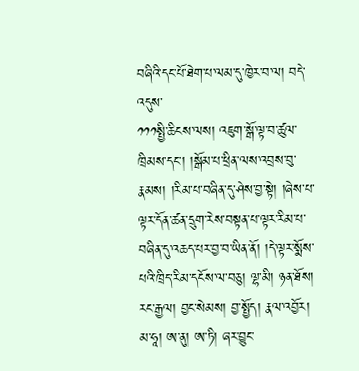བཞིའི་དང་པོ་ཐེག་པ་ལམ་དུ་ཁྱེར་བ་ལ། བདེ་འདུས་
༡༡༡སྤྱི་ཆིངས་ལས། འཇུག་སྒོ་ལྟ་བ་ཚུལ་ཁྲིམས་དང་། །སྒོམ་པ་ཕྲིན་ལས་འབྲས་བུ་རྣམས། །རིམ་པ་བཞིན་དུ་ཤེས་བྱ་སྟེ། །ཞེས་པ་ལྟར་དོན་ཚན་དྲུག་རེས་བསྟན་པ་ལྟར་རིམ་པ་བཞིན་དུ་འཆད་པར་བྱ་བ་ཡིན་ནོ། །དེ་ལྟར་སྨོས་པའི་ཁྲིད་རིམ་དངོས་ལ་བཅུ། ལྷ་མི། ཉན་ཐོས། རང་རྒྱལ། བྱང་སེམས། བྱ་སྤྱོད། རྣལ་འབྱོར། མ་ཧཱ། ཨ་ནུ། ཨ་ཏི། ཞར་བྱུང་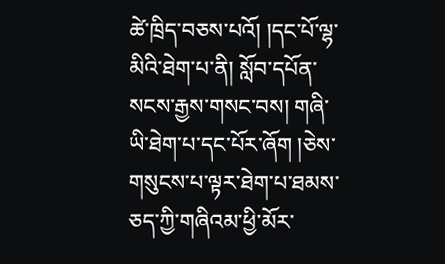ཚེ་ཁྲིད་བཅས་པའོ། །དང་པོ་ལྷ་མིའི་ཐེག་པ་ནི། སློབ་དཔོན་སངས་རྒྱས་གསང་བས། གཞི་ཡི་ཐེག་པ་དང་པོར་ཞོག །ཅེས་གསུངས་པ་ལྟར་ཐེག་པ་ཐམས་ཅད་ཀྱི་གཞིའམ་ཕྱི་མོར་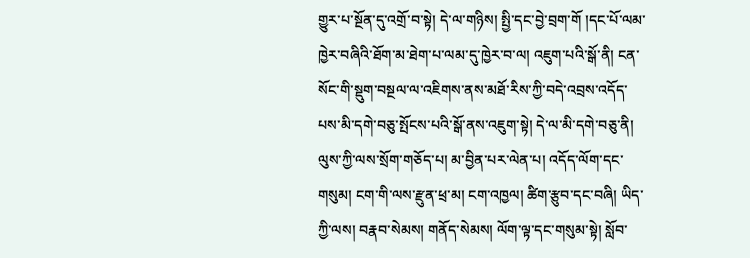གྱུར་པ་སྔོན་དུ་འགྲོ་བ་སྟེ། དེ་ལ་གཉིས། སྤྱི་དང་བྱེ་བྲག་གོ །དང་པོ་ལམ་ཁྱེར་བཞིའི་ཐོག་མ་ཐེག་པ་ལམ་དུ་ཁྱེར་བ་ལ། འཇུག་པའི་སྒོ་ནི། ངན་སོང་གི་སྡུག་བསྔལ་ལ་འཇིགས་ནས་མཐོ་རིས་ཀྱི་བདེ་འབྲས་འདོད་པས་མི་དགེ་བཅུ་སྤོངས་པའི་སྒོ་ནས་འཇུག་སྟེ། དེ་ལ་མི་དགེ་བཅུ་ནི། ལུས་ཀྱི་ལས་སྲོག་གཅོད་པ། མ་བྱིན་པར་ལེན་པ། འདོད་ལོག་དང་གསུམ། ངག་གི་ལས་རྫུན་ཕྲ་མ། ངག་འཁྱལ། ཚིག་རྩུབ་དང་བཞི། ཡིད་ཀྱི་ལས། བརྣབ་སེམས། གནོད་སེམས། ལོག་ལྟ་དང་གསུམ་སྟེ། སློབ་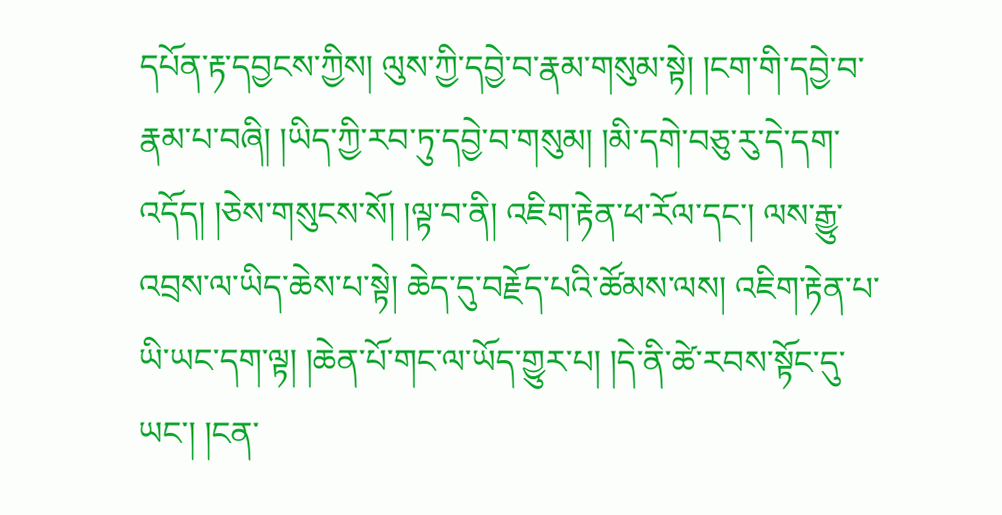དཔོན་རྟ་དབྱངས་ཀྱིས། ལུས་ཀྱི་དབྱེ་བ་རྣམ་གསུམ་སྟེ། །ངག་གི་དབྱེ་བ་རྣམ་པ་བཞི། །ཡིད་ཀྱི་རབ་ཏུ་དབྱེ་བ་གསུམ། །མི་དགེ་བཅུ་རུ་དེ་དག་འདོད། །ཅེས་གསུངས་སོ། །ལྟ་བ་ནི། འཇིག་རྟེན་ཕ་རོལ་དང་། ལས་རྒྱུ་འབྲས་ལ་ཡིད་ཆེས་པ་སྟེ། ཆེད་དུ་བརྗོད་པའི་ཚོམས་ལས། འཇིག་རྟེན་པ་ཡི་ཡང་དག་ལྟ། །ཆེན་པོ་གང་ལ་ཡོད་གྱུར་པ། །དེ་ནི་ཚེ་རབས་སྟོང་དུ་ཡང་། །ངན་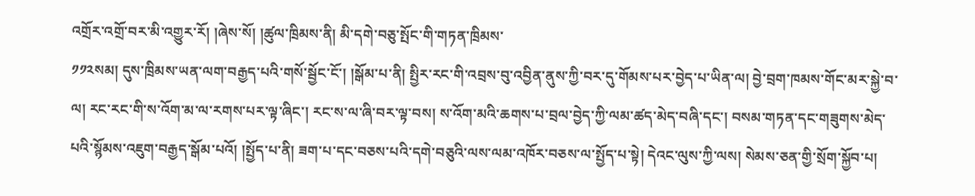འགྲོར་འགྲོ་བར་མི་འགྱུར་རོ། །ཞེས་སོ། །ཚུལ་ཁྲིམས་ནི། མི་དགེ་བཅུ་སྤོང་གི་གཏན་ཁྲིམས་
༡༡༢སམ། དུས་ཁྲིམས་ཡན་ལག་བརྒྱད་པའི་གསོ་སྦྱོང་ངོ་། །སྒོམ་པ་ནི། སྤྱིར་རང་གི་འབྲས་བུ་འབྱིན་ནུས་ཀྱི་བར་དུ་གོམས་པར་བྱེད་པ་ཡིན་ལ། བྱེ་བྲག་ཁམས་གོང་མར་སྐྱེ་བ་ལ། རང་རང་གི་ས་འོག་མ་ལ་རགས་པར་ལྟ་ཞིང་། རང་ས་ལ་ཞི་བར་ལྟ་བས། ས་འོག་མའི་ཆགས་པ་བྲལ་བྱེད་ཀྱི་ལམ་ཚད་མེད་བཞི་དང་། བསམ་གཏན་དང་གཟུགས་མེད་པའི་སྙོམས་འཇུག་བརྒྱད་སྒོམ་པའོ། །སྤྱོད་པ་ནི། ཟག་པ་དང་བཅས་པའི་དགེ་བཅུའི་ལས་ལམ་འཁོར་བཅས་ལ་སྤྱོད་པ་སྟེ། དེའང་ལུས་ཀྱི་ལས། སེམས་ཅན་གྱི་སྲོག་སྐྱོབ་པ།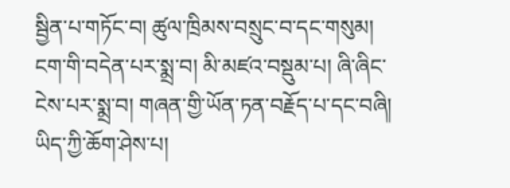སྦྱིན་པ་གཏོང་བ། ཚུལ་ཁྲིམས་བསྲུང་བ་དང་གསུམ། ངག་གི་བདེན་པར་སྨྲ་བ། མི་མཛའ་བསྡུམ་པ། ཞི་ཞིང་ངེས་པར་སྨྲ་བ། གཞན་གྱི་ཡོན་ཏན་བརྗོད་པ་དང་བཞི། ཡིད་ཀྱི་ཆོག་ཤེས་པ།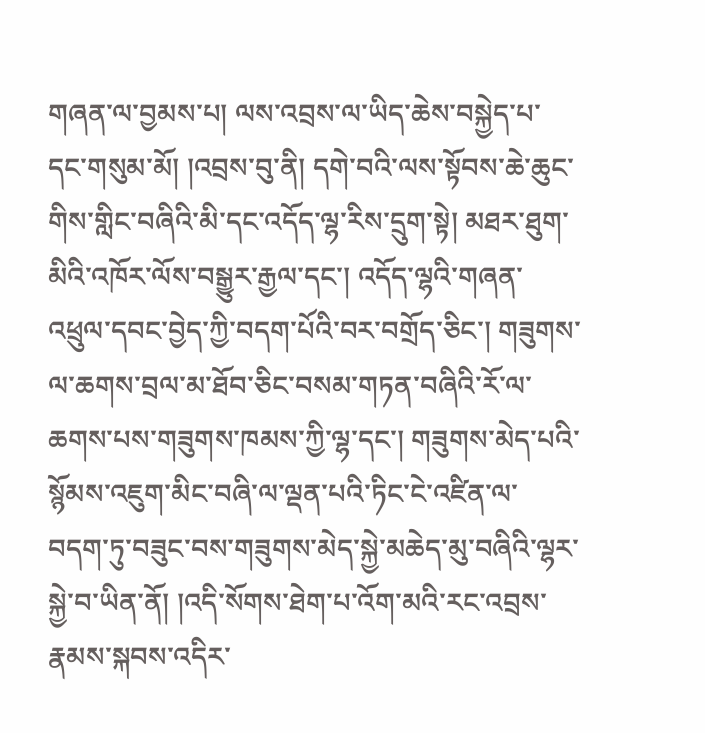གཞན་ལ་བྱམས་པ། ལས་འབྲས་ལ་ཡིད་ཆེས་བསྐྱེད་པ་དང་གསུམ་མོ། །འབྲས་བུ་ནི། དགེ་བའི་ལས་སྟོབས་ཆེ་ཆུང་གིས་གླིང་བཞིའི་མི་དང་འདོད་ལྷ་རིས་དྲུག་སྟེ། མཐར་ཐུག་མིའི་འཁོར་ལོས་བསྒྱུར་རྒྱལ་དང་། འདོད་ལྷའི་གཞན་འཕྲུལ་དབང་བྱེད་ཀྱི་བདག་པོའི་བར་བགྲོད་ཅིང་། གཟུགས་ལ་ཆགས་བྲལ་མ་ཐོབ་ཅིང་བསམ་གཏན་བཞིའི་རོ་ལ་ཆགས་པས་གཟུགས་ཁམས་ཀྱི་ལྷ་དང་། གཟུགས་མེད་པའི་སྙོམས་འཇུག་མིང་བཞི་ལ་ལྡན་པའི་ཏིང་ངེ་འཛིན་ལ་བདག་ཏུ་བཟུང་བས་གཟུགས་མེད་སྐྱེ་མཆེད་མུ་བཞིའི་ལྷར་སྐྱེ་བ་ཡིན་ནོ། །འདི་སོགས་ཐེག་པ་འོག་མའི་རང་འབྲས་རྣམས་སྐབས་འདིར་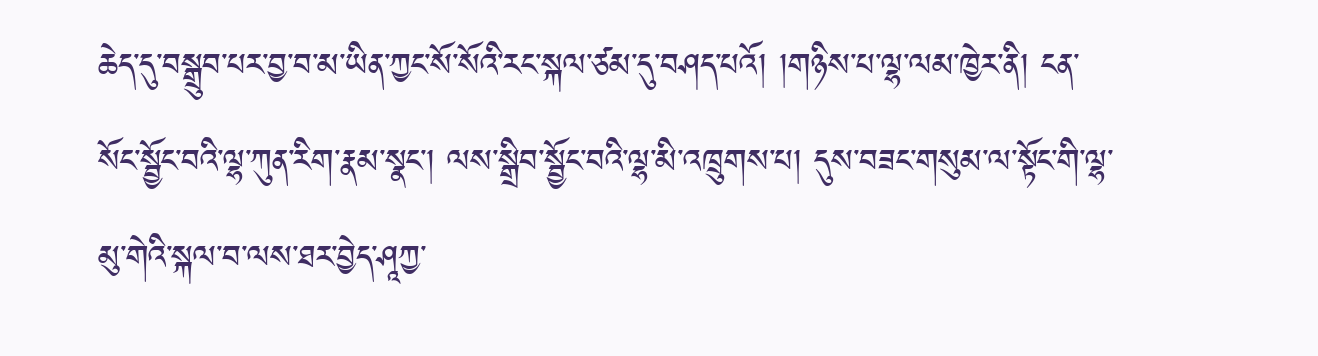ཆེད་དུ་བསྒྲུབ་པར་བྱ་བ་མ་ཡིན་ཀྱང་སོ་སོའི་རང་སྐལ་ཙམ་དུ་བཤད་པའོ། །གཉིས་པ་ལྷ་ལམ་ཁྱེར་ནི། ངན་སོང་སྦྱོང་བའི་ལྷ་ཀུན་རིག་རྣམ་སྣང་། ལས་སྒྲིབ་སྦྱོང་བའི་ལྷ་མི་འཁྲུགས་པ། དུས་བཟང་གསུམ་ལ་སྟོང་གི་ལྷ་མུ་གེའི་སྐལ་བ་ལས་ཐར་བྱེད་ཤཱཀྱ་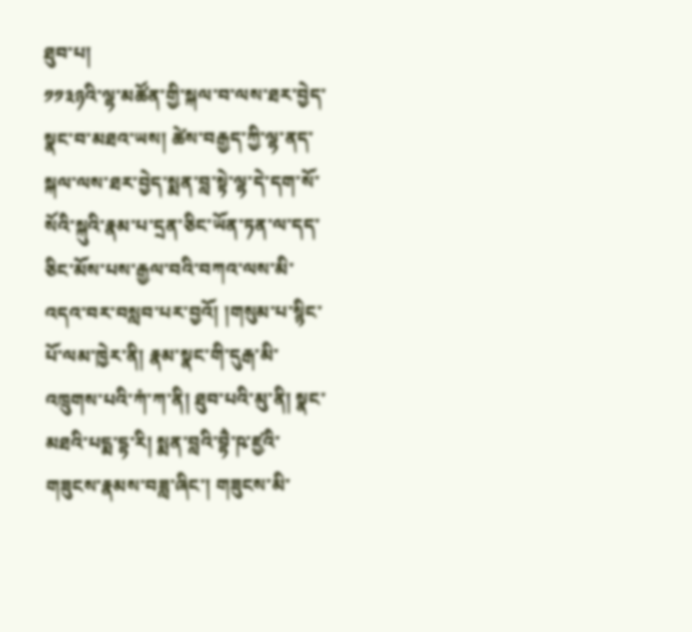ཐུབ་པ།
༡༡༣ཉའི་ལྷ་མཚོན་གྱི་སྐལ་བ་ལས་ཐར་བྱེད་སྣང་བ་མཐའ་ཡས། ཚེས་བརྒྱད་ཀྱི་ལྷ་ནད་སྐལ་ལས་ཐར་བྱེད་སྨན་བླ་སྟེ་ལྷ་དེ་དག་སོ་སོའི་སྐུའི་རྣམ་པ་དྲན་ཅིང་ཡོན་ཏན་ལ་དད་ཅིང་མོས་པས་རྒྱལ་བའི་བཀའ་ལས་མི་འདའ་བར་བསླབ་པར་བྱའོ། །གསུམ་པ་སྙིང་པོ་ལམ་ཁྱེར་ནི། རྣམ་སྣང་གི་དུརྒ་མི་འཁྲུགས་པའི་ཀཾ་ཀ་ནི། ཐུབ་པའི་མུ་ནི། སྣང་མཐའི་པདྨ་དྷ་རི། སྨན་བླའི་བྷཻ་ཥ་ཛྱའི་གཟུངས་རྣམས་བཟླ་ཞིང་། གཟུངས་མི་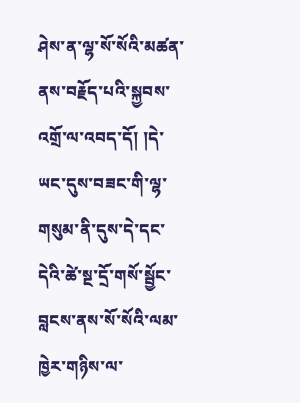ཤེས་ན་ལྷ་སོ་སོའི་མཚན་ནས་བརྗོད་པའི་སྐྱབས་འགྲོ་ལ་འབད་དོ། །དེ་ཡང་དུས་བཟང་གི་ལྷ་གསུམ་ནི་དུས་དེ་དང་དེའི་ཚེ་སྔ་དྲོ་གསོ་སྦྱོང་བླངས་ནས་སོ་སོའི་ལམ་ཁྱེར་གཉིས་ལ་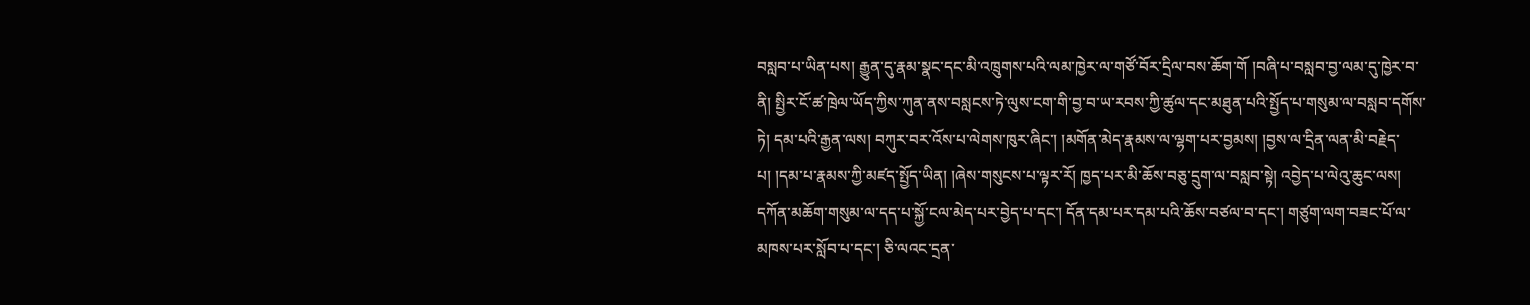བསླབ་པ་ཡིན་པས། རྒྱུན་དུ་རྣམ་སྣང་དང་མི་འཁྲུགས་པའི་ལམ་ཁྱེར་ལ་གཙོ་བོར་དྲིལ་བས་ཆོག་གོ །བཞི་པ་བསླབ་བྱ་ལམ་དུ་ཁྱེར་བ་ནི། སྤྱིར་ངོ་ཚ་ཁྲེལ་ཡོད་ཀྱིས་ཀུན་ནས་བསླངས་ཏེ་ལུས་ངག་གི་བྱ་བ་ཡ་རབས་ཀྱི་ཚུལ་དང་མཐུན་པའི་སྤྱོད་པ་གསུམ་ལ་བསླབ་དགོས་ཏེ། དམ་པའི་རྒྱན་ལས། བཀུར་བར་འོས་པ་ལེགས་ཁུར་ཞིང་། །མགོན་མེད་རྣམས་ལ་ལྷག་པར་བྱམས། །བྱས་ལ་དྲིན་ལན་མི་བརྗེད་པ། །དམ་པ་རྣམས་ཀྱི་མཛད་སྤྱོད་ཡིན། །ཞེས་གསུངས་པ་ལྟར་རོ། ཁྱད་པར་མི་ཆོས་བཅུ་དྲུག་ལ་བསླབ་སྟེ། འབྱེད་པ་ལེའུ་ཆུང་ལས། དཀོན་མཆོག་གསུམ་ལ་དད་པ་སྐྱོ་ངལ་མེད་པར་བྱེད་པ་དང་། དོན་དམ་པར་དམ་པའི་ཆོས་བཙལ་བ་དང་། གཙུག་ལག་བཟང་པོ་ལ་མཁས་པར་སློབ་པ་དང་། ཅི་ལའང་དྲན་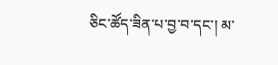ཅིང་ཚོད་ཟིན་པ་བྱ་བ་དང་། མ་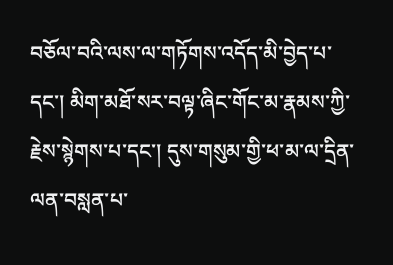བཅོལ་བའི་ལས་ལ་གཏོགས་འདོད་མི་བྱེད་པ་དང་། མིག་མཐོ་སར་བལྟ་ཞིང་གོང་མ་རྣམས་ཀྱི་རྗེས་སྙེགས་པ་དང་། དུས་གསུམ་གྱི་ཕ་མ་ལ་དྲིན་ལན་བསླན་པ་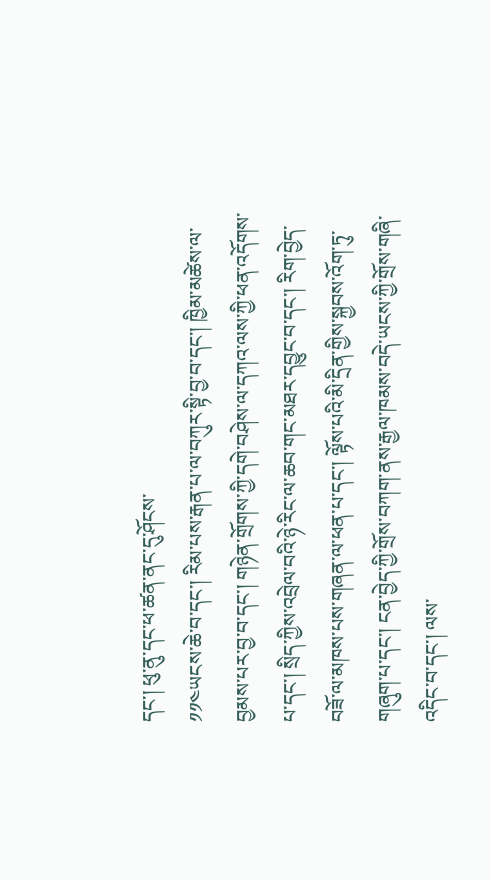དང་། ཕུ་ནུ་དང་ཕ་ཚན་ནང་དུ་ཤོངས་
༡༡༤ཡངས་ཆེ་བ་དང་། རིམ་པས་རྒན་པ་ལ་བཀུར་སྟི་བྱ་བ་དང་། ཁྱིམ་མཚེས་ལ་བྱམས་པར་བྱ་བ་དང་། གཉེན་གྲོགས་ཀྱི་དགེ་བཤེས་ལ་དཀའ་ལས་ཀྱི་ཕན་འདོགས་པ་དང་། སྲིད་ཀྱིས་འབྲེལ་བའི་ཉེ་རིང་ལ་ཆབ་གང་མཐར་དབྱུང་བ་དང་། རིག་བྱེད་བཟོ་ལ་མཁས་པས་གཞན་ལ་ཕན་པ་དང་། ལྟོས་པའི་མི་དྲིན་གྱིས་སྐྱབས་འོག་ཏུ་གཞུག་པ་དང་། ངན་བྱེད་ཀྱི་གྲོས་བཀག་ནས་རྒྱལ་ཁམས་བདེ་ཡངས་ཀྱི་གྲོས་གཞི་འདིང་བ་དང་། ལས་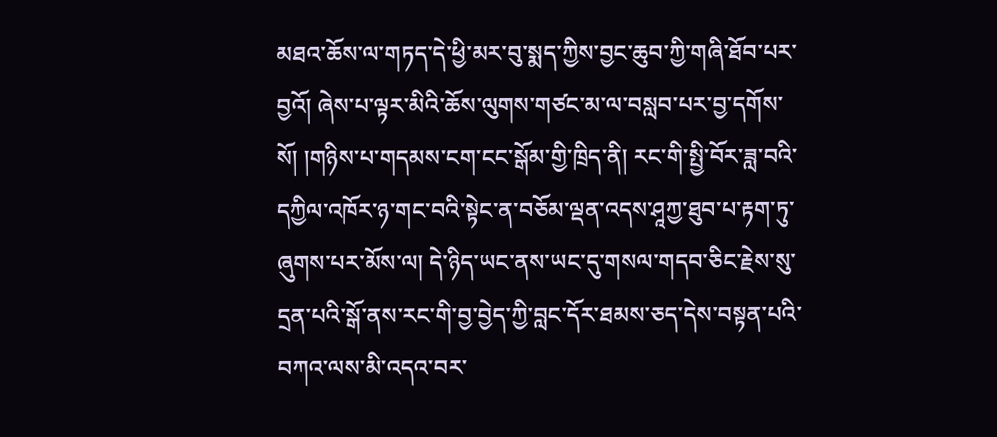མཐའ་ཆོས་ལ་གཏད་དེ་ཕྱི་མར་བུ་སྨད་ཀྱིས་བྱང་ཆུབ་ཀྱི་གཞི་ཐོབ་པར་བྱའོ། ཞེས་པ་ལྟར་མིའི་ཆོས་ལུགས་གཙང་མ་ལ་བསླབ་པར་བྱ་དགོས་སོ། །གཉིས་པ་གདམས་ངག་ངང་སྒོམ་གྱི་ཁྲིད་ནི། རང་གི་སྤྱི་བོར་ཟླ་བའི་དཀྱིལ་འཁོར་ཉ་གང་བའི་སྟེང་ན་བཅོམ་ལྡན་འདས་ཤཱཀྱ་ཐུབ་པ་རྟག་ཏུ་ཞུགས་པར་མོས་ལ། དེ་ཉིད་ཡང་ནས་ཡང་དུ་གསལ་གདབ་ཅིང་རྗེས་སུ་དྲན་པའི་སྒོ་ནས་རང་གི་བྱ་བྱེད་ཀྱི་བླང་དོར་ཐམས་ཅད་དེས་བསྟན་པའི་བཀའ་ལས་མི་འདའ་བར་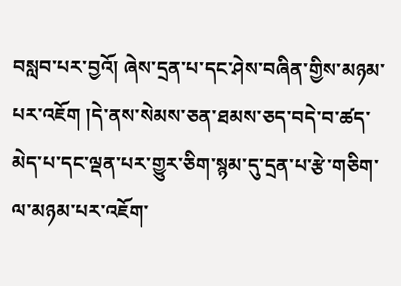བསླབ་པར་བྱའོ། ཞེས་དྲན་པ་དང་ཤེས་བཞིན་གྱིས་མཉམ་པར་འཇོག །དེ་ནས་སེམས་ཅན་ཐམས་ཅད་བདེ་བ་ཚད་མེད་པ་དང་ལྡན་པར་གྱུར་ཅིག་སྙམ་དུ་དྲན་པ་རྩེ་གཅིག་ལ་མཉམ་པར་འཇོག་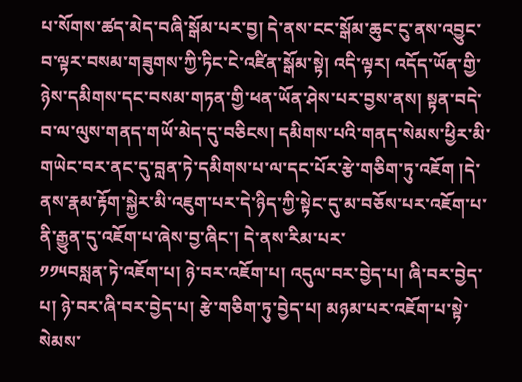པ་སོགས་ཚད་མེད་བཞི་སྒོམ་པར་བྱ། དེ་ནས་ངང་སྒོམ་ཆུང་ངུ་ནས་འབྱུང་བ་ལྟར་བསམ་གཟུགས་ཀྱི་ཏིང་ངེ་འཛིན་སྒོམ་སྟེ། འདི་ལྟར། འདོད་ཡོན་གྱི་ཉེས་དམིགས་དང་བསམ་གཏན་གྱི་ཕན་ཡོན་ཤེས་པར་བྱས་ནས། སྟན་བདེ་བ་ལ་ལུས་གནད་གཡོ་མེད་དུ་བཅིངས། དམིགས་པའི་གནད་སེམས་ཕྱིར་མི་གཡེང་བར་ནང་དུ་བླན་ཏེ་དམིགས་པ་ལ་དང་པོར་རྩེ་གཅིག་ཏུ་འཇོག །དེ་ནས་རྣམ་རྟོག་སྐྱེར་མི་འཇུག་པར་དེ་ཉིད་ཀྱི་སྟེང་དུ་མ་བཅོས་པར་འཇོག་པ་ནི་རྒྱུན་དུ་འཇོག་པ་ཞེས་བྱ་ཞིང་། དེ་ནས་རིམ་པར་
༡༡༥བསླན་ཏེ་འཇོག་པ། ཉེ་བར་འཇོག་པ། འདུལ་བར་བྱེད་པ། ཞི་བར་བྱེད་པ། ཉེ་བར་ཞི་བར་བྱེད་པ། རྩེ་གཅིག་ཏུ་བྱེད་པ། མཉམ་པར་འཇོག་པ་སྟེ་སེམས་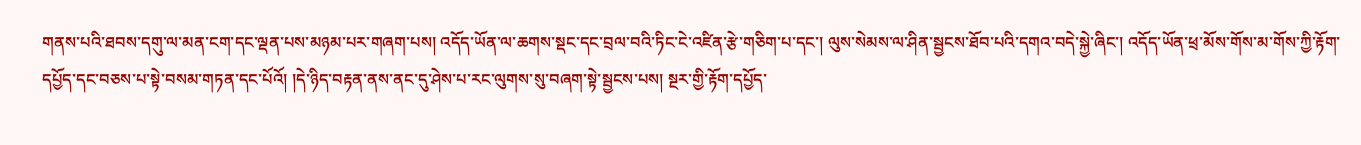གནས་པའི་ཐབས་དགུ་ལ་མན་ངག་དང་ལྡན་པས་མཉམ་པར་གཞག་པས། འདོད་ཡོན་ལ་ཆགས་སྡང་དང་བྲལ་བའི་ཏིང་ངེ་འཛིན་རྩེ་གཅིག་པ་དང་། ལུས་སེམས་ལ་ཤིན་སྦྱངས་ཐོབ་པའི་དགའ་བདེ་སྐྱེ་ཞིང་། འདོད་ཡོན་ཕྲ་མོས་གོས་མ་གོས་ཀྱི་རྟོག་དཔྱོད་དང་བཅས་པ་སྟེ་བསམ་གཏན་དང་པོའོ། །དེ་ཉིད་བརྟན་ནས་ནང་དུ་ཤེས་པ་རང་ལུགས་སུ་བཞག་སྟེ་སྦྱངས་པས། སྔར་གྱི་རྟོག་དཔྱོད་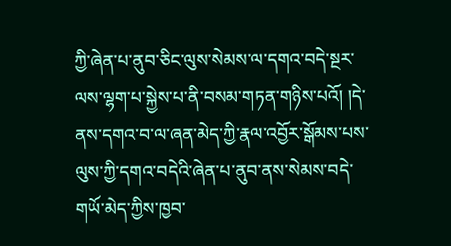ཀྱི་ཞེན་པ་ནུབ་ཅིང་ལུས་སེམས་ལ་དགའ་བདེ་སྔར་ལས་ལྷག་པ་སྐྱེས་པ་ནི་བསམ་གཏན་གཉིས་པའོ། །དེ་ནས་དགའ་བ་ལ་ཞན་མེད་ཀྱི་རྣལ་འབྱོར་སྒོམས་པས་ལུས་ཀྱི་དགའ་བདེའི་ཞེན་པ་ནུབ་ནས་སེམས་བདེ་གཡོ་མེད་ཀྱིས་ཁྱབ་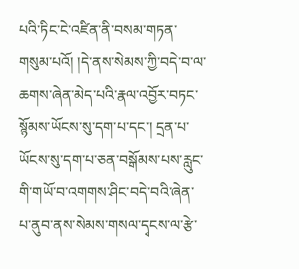པའི་ཏིང་ངེ་འཛིན་ནི་བསམ་གཏན་གསུམ་པའོ། །དེ་ནས་སེམས་ཀྱི་བདེ་བ་ལ་ཆགས་ཞེན་མེད་པའི་རྣལ་འབྱོར་བཏང་སྙོམས་ཡོངས་སུ་དག་པ་དང་། དྲན་པ་ཡོངས་སུ་དག་པ་ཅན་བསྒོམས་པས་རླུང་གི་གཡོ་བ་འགགས་ཤིང་བདེ་བའི་ཞེན་པ་ནུབ་ནས་སེམས་གསལ་དྭངས་ལ་རྩེ་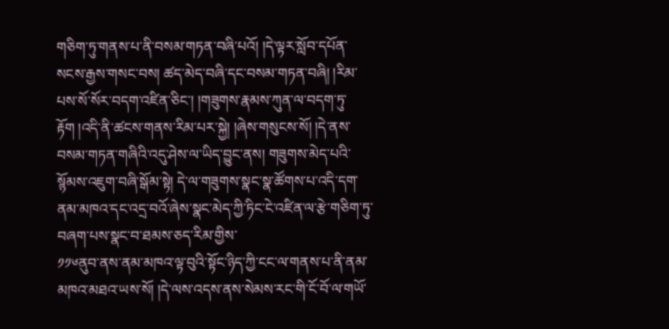གཅིག་ཏུ་གནས་པ་ནི་བསམ་གཏན་བཞི་པའོ། །དེ་ལྟར་སློབ་དཔོན་སངས་རྒྱས་གསང་བས། ཚད་མེད་བཞི་དང་བསམ་གཏན་བཞི། །རིམ་པས་སོ་སོར་བདག་འཛིན་ཅིང་། །གཟུགས་རྣམས་ཀུན་ལ་བདག་ཏུ་རྟོག །འདི་ནི་ཚངས་གནས་རིམ་པར་སྐྱེ། །ཞེས་གསུངས་སོ། །དེ་ནས་བསམ་གཏན་གཞིའི་འདུ་ཤེས་ལ་ཡིད་བྱུང་ནས། གཟུགས་མེད་པའི་སྙོམས་འཇུག་བཞི་སྒོམ་སྟེ། དེ་ལ་གཟུགས་སྣང་སྣ་ཚོགས་པ་འདི་དག་ནམ་མཁའ་དང་འདྲ་བའོ་ཞེས་སྣང་མེད་ཀྱི་ཏིང་ངེ་འཛིན་ལ་རྩེ་གཅིག་ཏུ་བཞག་པས་སྣང་བ་ཐམས་ཅད་རིམ་གྱིས་
༡༡༦ནུབ་ནས་ནམ་མཁའ་ལྟ་བུའི་སྟོང་ཉིད་ཀྱི་ངང་ལ་གནས་པ་ནི་ནམ་མཁའ་མཐའ་ཡས་སོ། །དེ་ལས་འདས་ནས་སེམས་རང་གི་ངོ་བོ་ལ་གཡོ་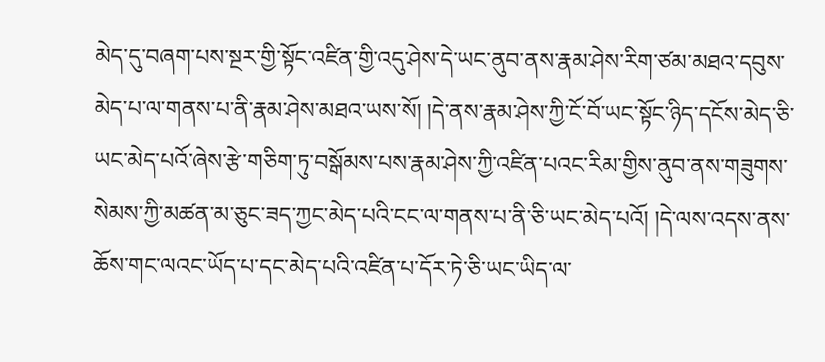མེད་དུ་བཞག་པས་སྔར་གྱི་སྟོང་འཛིན་གྱི་འདུ་ཤེས་དེ་ཡང་ནུབ་ནས་རྣམ་ཤེས་རིག་ཙམ་མཐའ་དབུས་མེད་པ་ལ་གནས་པ་ནི་རྣམ་ཤེས་མཐའ་ཡས་སོ། །དེ་ནས་རྣམ་ཤེས་ཀྱི་ངོ་བོ་ཡང་སྟོང་ཉིད་དངོས་མེད་ཅི་ཡང་མེད་པའོ་ཞེས་རྩེ་གཅིག་ཏུ་བསྒོམས་པས་རྣམ་ཤེས་ཀྱི་འཛིན་པའང་རིམ་གྱིས་ནུབ་ནས་གཟུགས་སེམས་ཀྱི་མཚན་མ་ཅུང་ཟད་ཀྱང་མེད་པའི་ངང་ལ་གནས་པ་ནི་ཅི་ཡང་མེད་པའོ། །དེ་ལས་འདས་ནས་ཆོས་གང་ལའང་ཡོད་པ་དང་མེད་པའི་འཛིན་པ་དོར་ཏེ་ཅི་ཡང་ཡིད་ལ་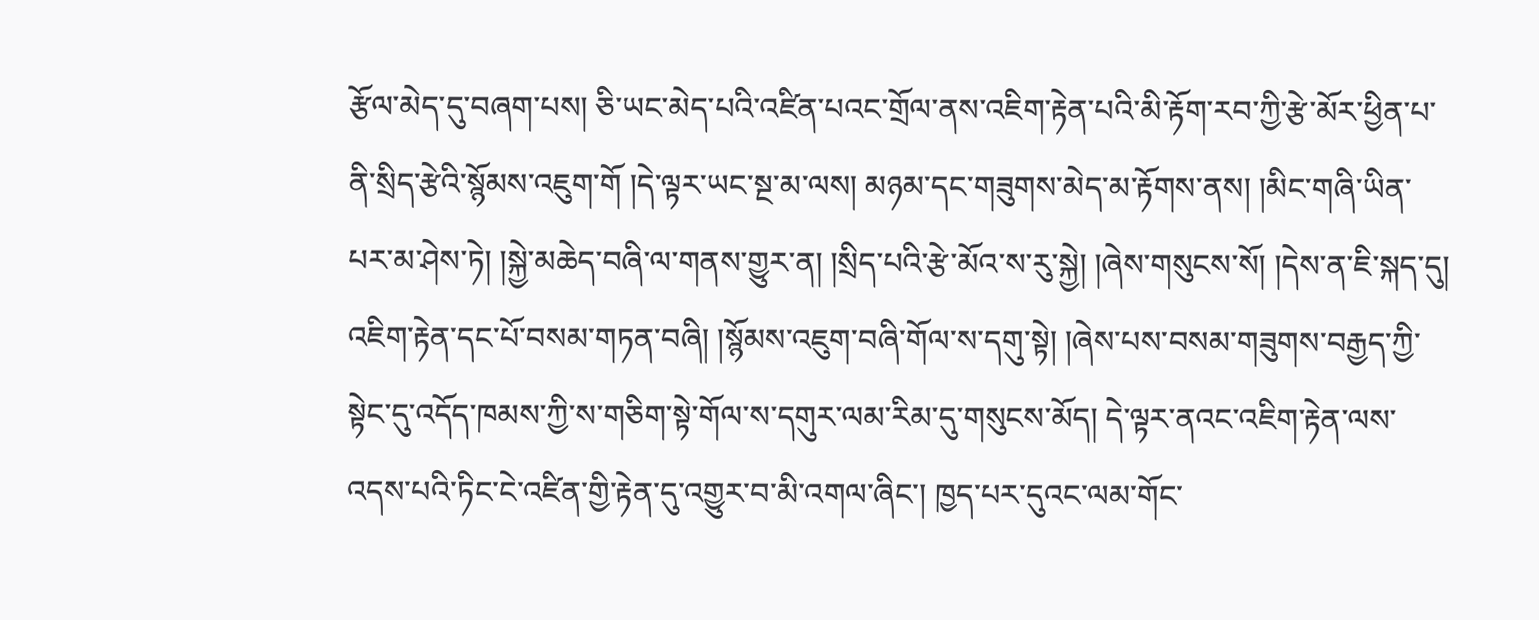རྩོལ་མེད་དུ་བཞག་པས། ཅི་ཡང་མེད་པའི་འཛིན་པའང་གྲོལ་ནས་འཇིག་རྟེན་པའི་མི་རྟོག་རབ་ཀྱི་རྩེ་མོར་ཕྱིན་པ་ནི་སྲིད་རྩེའི་སྙོམས་འཇུག་གོ །དེ་ལྟར་ཡང་སྔ་མ་ལས། མཉམ་དང་གཟུགས་མེད་མ་རྟོགས་ནས། །མིང་གཞི་ཡིན་པར་མ་ཤེས་ཏེ། །སྐྱེ་མཆེད་བཞི་ལ་གནས་གྱུར་ན། །སྲིད་པའི་རྩེ་མོའ་ས་རུ་སྐྱེ། །ཞེས་གསུངས་སོ། །དེས་ན་ཇི་སྐད་དུ། འཇིག་རྟེན་དང་པོ་བསམ་གཏན་བཞི། །སྙོམས་འཇུག་བཞི་གོལ་ས་དགུ་སྟེ། །ཞེས་པས་བསམ་གཟུགས་བརྒྱད་ཀྱི་སྟེང་དུ་འདོད་ཁམས་ཀྱི་ས་གཅིག་སྟེ་གོལ་ས་དགུར་ལམ་རིམ་དུ་གསུངས་མོད། དེ་ལྟར་ནའང་འཇིག་རྟེན་ལས་འདས་པའི་ཏིང་ངེ་འཛིན་གྱི་རྟེན་དུ་འགྱུར་བ་མི་འགལ་ཞིང་། ཁྱད་པར་དུའང་ལམ་གོང་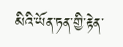མིའི་ཡོན་ཏན་གྱི་རྟེན་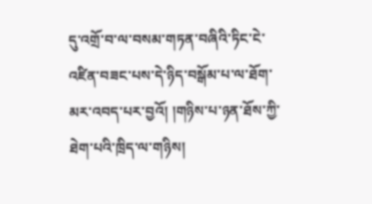དུ་འགྲོ་བ་ལ་བསམ་གཏན་བཞིའི་ཏིང་ངེ་འཛིན་བཟང་པས་དེ་ཉིད་བསྒོམ་པ་ལ་ཐོག་མར་འབད་པར་བྱའོ། །གཉིས་པ་ཉན་ཐོས་ཀྱི་ཐེག་པའི་ཁྲིད་ལ་གཉིས།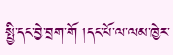སྤྱི་དང་བྱེ་བྲག་གོ །དང་པོ་ལ་ལམ་ཁྱེར་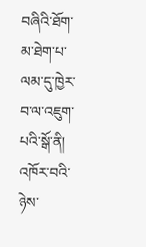བཞིའི་ཐོག་མ་ཐེག་པ་ལམ་དུ་ཁྱེར་བ་ལ་འཇུག་པའི་སྒོ་ནི། འཁོར་བའི་ཉེས་